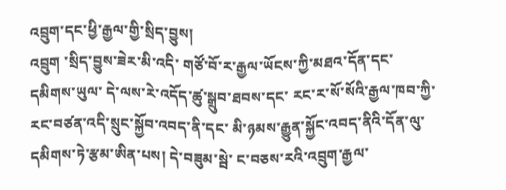འབྲུག་དང་ཕྱི་རྒྱལ་གྱི་སྲིད་བྱུས།
འབྲུག ་སྲིད་བྱུས་ཟེར་མི་འདི་ གཙོ་བོ་ར་རྒྱལ་ཡོངས་ཀྱི་མཐའ་དོན་དང་དམིགས་ཡུལ་ དེ་ལས་རེ་འདོད་ཚུ་སྒྲུབ་ཐབས་དང་ རང་ར་སོ་སོའི་རྒྱལ་ཁབ་ཀྱི་རང་བཙན་འདི་སྲུང་སྐྱོབ་འབད་ནི་དང་ མི་ཉམས་རྒྱུན་སྐྱོང་འབད་ནིའི་དོན་ལུ་དམིགས་ཏེ་རྩམ་ཨིན་པས། དེ་བཟུམ་སྦེ་ ང་བཅས་རའི་འབྲུག་རྒྱལ་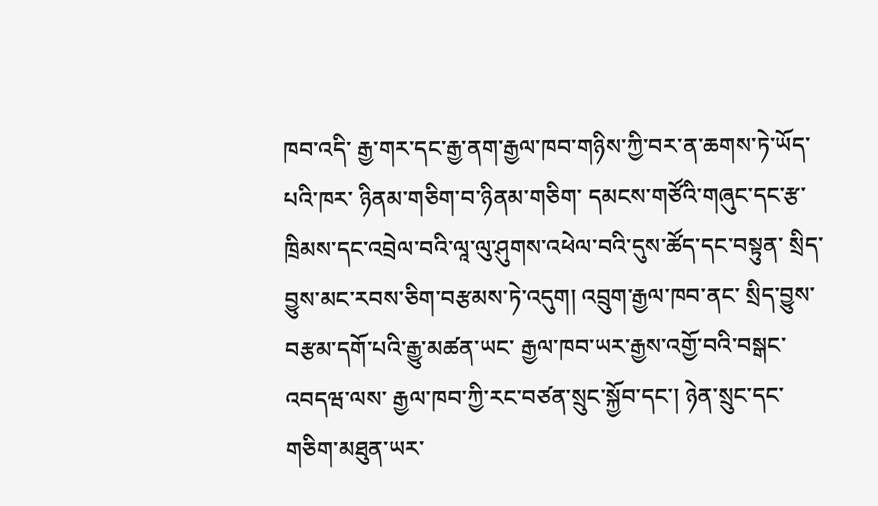ཁབ་འདི་ རྒྱ་གར་དང་རྒྱ་ནག་རྒྱལ་ཁབ་གཉིས་ཀྱི་བར་ན་ཆགས་ཏེ་ཡོད་པའི་ཁར་ ཉིནམ་གཅིག་བ་ཉིནམ་གཅིག་ དམངས་གཙོའི་གཞུང་དང་རྩ་ཁྲིམས་དང་འབྲེལ་བའི་ལཱ་ལུ་ཤུགས་འཕེལ་བའི་དུས་ཚོད་དང་བསྟུན་ སྲིད་བྱུས་མང་རབས་ཅིག་བརྩམས་ཏེ་འདུག། འབྲུག་རྒྱལ་ཁབ་ནང་ སྲིད་བྱུས་བརྩམ་དགོ་པའི་རྒྱུ་མཚན་ཡང་ རྒྱལ་ཁབ་ཡར་རྒྱས་འགྱོ་བའི་བསྒང་འབདཝ་ལས་ རྒྱལ་ཁབ་ཀྱི་རང་བཙན་སྲུང་སྐྱོབ་དང་། ཉེན་སྲུང་དང་གཅིག་མཐུན་ཡར་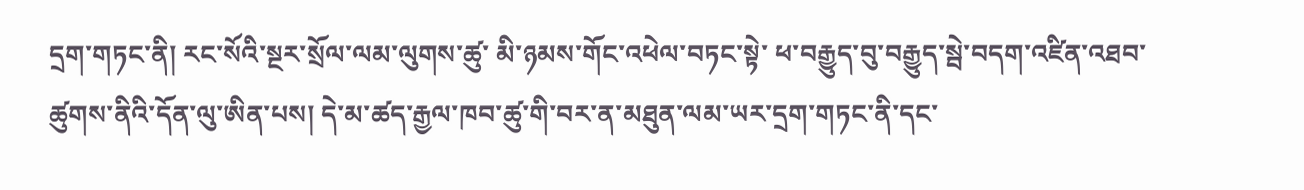དྲག་གཏང་ནི། རང་སོའི་སྔར་སྲོལ་ལམ་ལུགས་ཚུ་ མི་ཉམས་གོང་འཕེལ་བཏང་སྟེ་ ཕ་བརྒྱུད་བུ་བརྒྱུད་སྦེ་བདག་འཛིན་འཐབ་ཚུགས་ནིའི་དོན་ལུ་ཨིན་པས། དེ་མ་ཚད་རྒྱལ་ཁབ་ཚུ་གི་བར་ན་མཐུན་ལམ་ཡར་དྲག་གཏང་ནི་དང་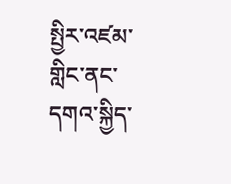སྤྱིར་འཛམ་གླིང་ནང་དགའ་སྐྱིད་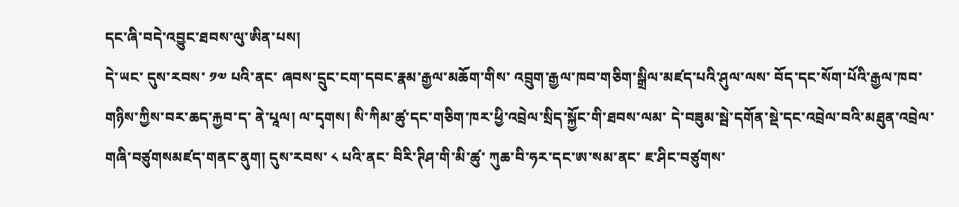དང་ཞི་བདེ་འབྱུང་ཐབས་ལུ་ཨིན་པས།
དེ་ཡང་ དུས་རབས་ ༡༧ པའི་ནང་ ཞབས་དྲུང་ངག་དབང་རྣམ་རྒྱལ་མཆོག་གིས་ འབྲུག་རྒྱལ་ཁབ་གཅིག་སྒྲིལ་མཛད་པའི་ཤུལ་ལས་ བོད་དང་སོག་པོའི་རྒྱལ་ཁབ་གཉིས་ཀྱིས་བར་ཆད་རྐྱབ་ད་ ནེ་པཱལ། ལ་དྭགས། སི་ཀིམ་ཚུ་དང་གཅིག་ཁར་ཕྱི་འབྲེལ་སྲིད་སྐྱོང་གི་ཐབས་ལམ་ དེ་བཟུམ་སྦེ་དགོན་སྡེ་དང་འབྲེལ་བའི་མཐུན་འབྲེལ་གཞི་བཙུགསམཛད་གནང་ནུག། དུས་རབས་ ༨ པའི་ནང་ བིརི་ཊིཤ་གི་མི་ཚུ་ ཀུཆ་བི་ཧར་དང་ཨ་སམ་ནང་ ཇ་ཤིང་བཙུགས་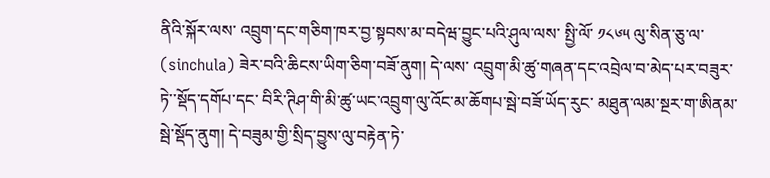ནིའི་སྐོར་ལས་ འབྲུག་དང་གཅིག་ཁར་བྱ་སྟབས་མ་བདེཝ་བྱུང་པའི་ཤུལ་ལས་ སྤྱི་ལོ་ ༡༨༦༥ ལུ་སིན་ཅུ་ལ་ (sinchula) ཟེར་བའི་ཆིངས་ཡིག་ཅིག་བཟོ་ནུག། དེ་ལས་ འབྲུག་མི་ཚུ་གཞན་དང་འབྲེལ་བ་མེད་པར་བཟུར་ཏེ་་སྡོད་དགོཔ་དང་ བིརི་ཊིཤ་གི་མི་ཚུ་ཡང་འབྲུག་ལུ་འོང་མ་ཆོགཔ་སྦེ་བཟོ་ཡོད་རུང་ མཐུན་ལམ་སྔར་ག་ཨིནམ་སྦེ་སྡོད་ནུག། དེ་བཟུམ་གྱི་སྲིད་བྱུས་ལུ་བརྟེན་ཏེ་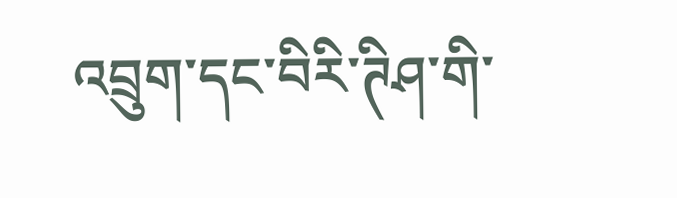འབྲུག་དང་བིརི་ཊིཤ་གི་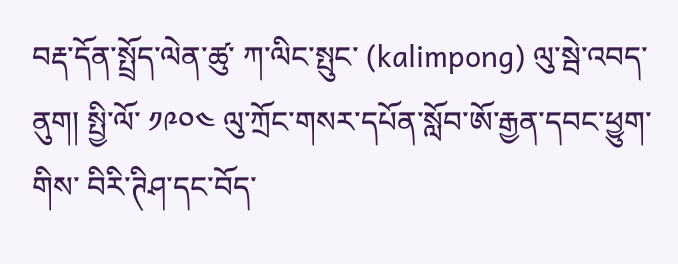བརྡ་དོན་སྤྲོད་ལེན་ཚུ་ ཀ་ལིང་སྤུང་ (kalimpong) ལུ་སྦེ་འབད་ནུག། སྤྱི་ལོ་ ༡༩༠༤ ལུ་ཀྲོང་གསར་དཔོན་སློབ་ཨོ་རྒྱན་དབང་ཕྱུག་གིས་ བིརི་ཊིཤ་དང་བོད་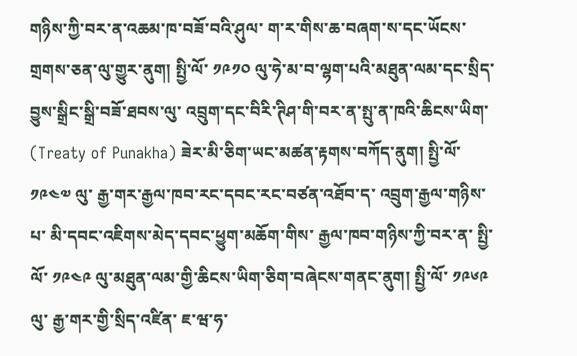གཉིས་ཀྱི་བར་ན་འཆམ་ཁ་བཟོ་བའི་ཤུལ་ ག་ར་གིས་ཆ་བཞག་ས་དང་ཡོངས་གྲགས་ཅན་ལུ་གྱུར་ནུག། སྤྱི་ལོ་ ༡༩༡༠ ལུ་ཧེ་མ་བ་ལྷག་པའི་མཐུན་ལམ་དང་སྲིད་བྱུས་སྒྲིང་སྒྲི་བཟོ་ཐབས་ལུ་ འབྲུག་དང་བིརི་ཊིཤ་གི་བར་ན་སྤུ་ན་ཁའི་ཆིངས་ཡིག་ (Treaty of Punakha) ཟེར་མི་ཅིག་ཡང་མཚན་རྟགས་བཀོད་ནུག། སྤྱི་ལོ་ ༡༩༤༧ ལུ་ རྒྱ་གར་རྒྱལ་ཁབ་རང་དབང་རང་བཙན་འཐོབ་ད་ འབྲུག་རྒྱལ་གཉིས་པ་ མི་དབང་འཇིགས་མེད་དབང་ཕྱུག་མཆོག་གིས་ རྒྱལ་ཁབ་གཉིས་ཀྱི་བར་ན་ སྤྱི་ལོ་ ༡༩༤༩ ལུ་མཐུན་ལམ་གྱི་ཆིངས་ཡིག་ཅིག་བཞེངས་གནང་ནུག། སྤྱི་ལོ་ ༡༩༦༩ ལུ་ རྒྱ་གར་གྱི་སྲིད་འཛིན་ ཇ་ཝ་ཧ་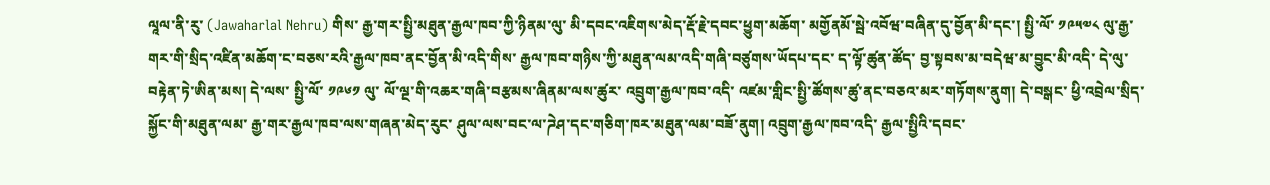ལཱལ་ནི་རུ་ (Jawaharlal Nehru) གིས་ རྒྱ་གར་སྤྱི་མཐུན་རྒྱལ་ཁབ་ཀྱི་ཉིནམ་ལུ་ མི་དབང་འཇིགས་མེད་རྡོ་རྗེ་དབང་ཕྱུག་མཆོག་ མགྱོནམོ་སྦེ་འབོཝ་བཞིན་དུ་བྱོན་མི་དང་། སྤྱི་ལོ་ ༡༩༥༧༨ ལུ་རྒྱ་གར་གི་སྲིད་འཛིན་མཆོག་ང་བཅས་རའི་རྒྱལ་ཁབ་ནང་བྱོན་མི་འདི་གིས་ རྒྱལ་ཁབ་གཉིས་ཀྱི་མཐུན་ལམ་འདི་གཞི་བཙུགས་ཡོདཔ་དང་ ད་ལྟོ་ཚུན་ཚོད་ བྱ་སྟབས་མ་བདེཝ་མ་བྱུང་མི་འདི་ དེ་ལུ་བརྟེན་ཏེ་ཨིན་མས། དེ་ལས་ སྤྱི་ལོ་ ༡༩༦༡ ལུ་ ལོ་ལྔ་གི་འཆར་གཞི་བརྩམས་ཞིནམ་ལས་ཚུར་ འབྲུག་རྒྱལ་ཁབ་འདི་ འཛམ་གླིང་སྤྱི་ཚོགས་ཚུ་ནང་བཅའ་མར་གཏོགས་ནུག། དེ་བསྒང་ ཕྱི་འབྲེལ་སྲིད་སྐྱོང་གི་མཐུན་ལམ་ རྒྱ་གར་རྒྱལ་ཁབ་ལས་གཞན་མེད་རུང་ ཤུལ་ལས་བང་ལ་ཌེཤ་དང་གཅིག་ཁར་མཐུན་ལམ་བཟོ་ནུག། འབྲུག་རྒྱལ་ཁབ་འདི་ རྒྱལ་སྤྱིའི་དབང་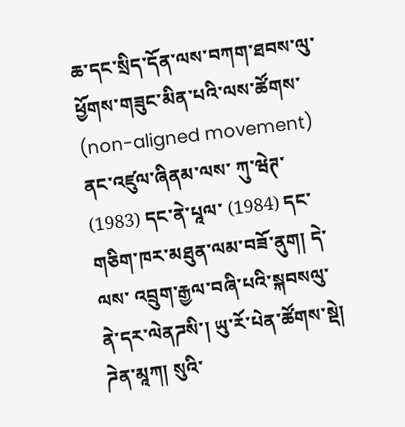ཆ་དང་སྲིད་དོན་ལས་བཀག་ཐབས་ལུ་ ཕྱོགས་གཟུང་མིན་པའི་ལས་ཚོགས་ (non-aligned movement) ནང་འཛུལ་ཞིནམ་ལས་ ཀུ་ཝེཊ་ (1983) དང་ནེ་པཱལ་ (1984) དང་གཅིག་ཁར་མཐུན་ལམ་བཟོ་ནུག། དེ་ལས་ འབྲུག་རྒྱལ་བཞི་པའི་སྐབསལུ་ ནེ་དར་ལེནཌསི་། ཡུ་རོ་པེན་ཚོགས་སྡེ།  ཌེན་མཱཀ། སུའི་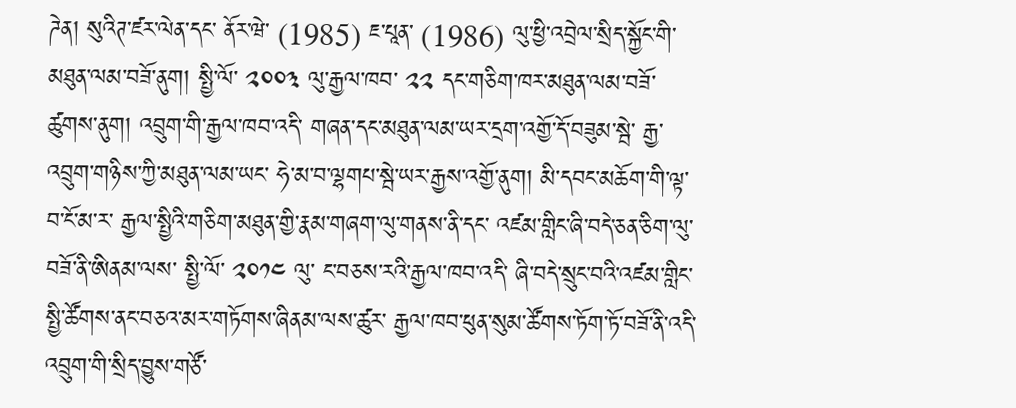ཌེན། སུའིཊ་ཛར་ལེན་དང་ ནོར་ཝེ་ (1985) ཇ་པཱན་ (1986) ལུ་ཕྱི་འབྲེལ་སྲིད་སྐྱོང་གི་མཐུན་ལམ་བཟོ་ནུག། སྤྱི་ལོ་ ༢༠༠༣ ལུ་རྒྱལ་ཁབ་ ༢༢ དང་གཅིག་ཁར་མཐུན་ལམ་བཟོ་ཚུགས་ནུག། འབྲུག་གི་རྒྱལ་ཁབ་འདི་ གཞན་དང་མཐུན་ལམ་ཡར་དྲག་འགྱོ་དོ་བཟུམ་སྦེ་ རྒྱ་འབྲུག་གཉིས་ཀྱི་མཐུན་ལམ་ཡང་ ཧེ་མ་བ་ལྷགཔ་སྦེ་ཡར་རྒྱས་འགྱོ་ནུག། མི་དབང་མཆོག་གི་ལྟ་བ་ངོ་མ་ར་ རྒྱལ་སྤྱིའི་གཅིག་མཐུན་གྱི་རྣམ་གཞག་ལུ་གནས་ནི་དང་ འཛམ་གླིང་ཞི་བདེ་ཅན་ཅིག་ལུ་བཟོ་ནི་ཨིནམ་ལས་ སྤྱི་ལོ་ ༢༠༡༤ ལུ་ ང་བཅས་རའི་རྒྱལ་ཁབ་འདི་ ཞི་བདེ་སྲུང་བའི་འཛམ་གླིང་སྤྱི་ཚོགས་ནང་བཅའ་མར་གཏོགས་ཞིནམ་ལས་ཚུར་ རྒྱལ་ཁབ་ཕུན་སུམ་ཚོགས་ཏོག་ཏོ་བཟོ་ནི་འདི་འབྲུག་གི་སྲིད་བྱུས་གཙོ་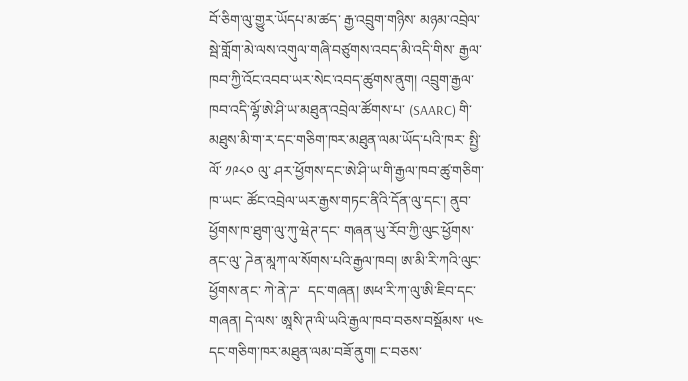བོ་ཅིག་ལུ་གྱུར་ཡོདཔ་མ་ཚད་ རྒྱ་འབྲུག་གཉིས་ མཉམ་འབྲེལ་སྦེ་གློག་མེ་ལས་འགུལ་གཞི་བཙུགས་འབད་མི་འདི་གིས་ རྒྱལ་ཁབ་ཀྱི་འོང་འབབ་ཡར་སེང་འབད་ཚུགས་ནུག། འབྲུག་རྒྱལ་ཁབ་འདི་ལྷོ་ཨེ་ཤི་ཡ་མཐུན་འབྲེལ་ཚོགས་པ་ (SAARC) གི་མཐུས་མི་ག་ར་དང་གཅིག་ཁར་མཐུན་ལམ་ཡོད་པའི་ཁར་ སྤྱི་ལོ་ ༡༩༨༠ ལུ་ ཤར་ཕྱོགས་དང་ཨེ་ཤི་ཡ་གི་རྒྱལ་ཁབ་ཚུ་གཅིག་ཁ་ཡང་ ཚོང་འབྲེལ་ཡར་རྒྱས་གཏང་ནིའི་དོན་ལུ་དང་། ནུབ་ཕྱོགས་ཁ་ཐུག་ལུ་ཀུ་ཝེཊ་དང་ གཞན་ཡུ་རོབ་ཀྱི་ལུང་ཕྱོགས་ནང་ལུ་ ཌེན་མཱཀ་ལ་སོགས་པའི་རྒྱལ་ཁབ། ཨ་མི་རི་ཀའི་ལུང་ཕྱོགས་ནང་ ཀེ་ནེ་ཌ་  དང་གཞན། ཨཕ་རི་ཀ་ལུ་ཨི་ཇིབ་དང་གཞན། དེ་ལས་ ཨཱསི་ཊ་ལི་ཡའི་རྒྱལ་ཁབ་བཅས་བསྡོམས་ ༥༤ དང་གཅིག་ཁར་མཐུན་ལམ་བཟོ་ནུག། ང་བཅས་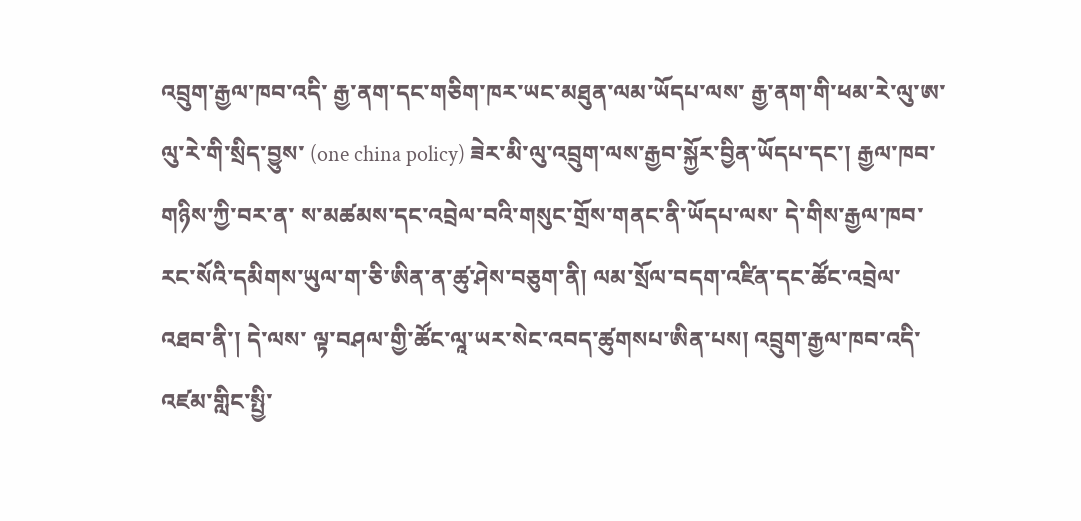འབྲུག་རྒྱལ་ཁབ་འདི་ རྒྱ་ནག་དང་གཅིག་ཁར་ཡང་མཐུན་ལམ་ཡོདཔ་ལས་ རྒྱ་ནག་གི་ཕམ་རེ་ལུ་ཨ་ལུ་རེ་གི་སྲིད་བྱུས་ (one china policy) ཟེར་མི་ལུ་འབྲུག་ལས་རྒྱབ་སྐྱོར་བྱིན་ཡོདཔ་དང་། རྒྱལ་ཁབ་གཉིས་ཀྱི་བར་ན་ ས་མཚམས་དང་འབྲེལ་བའི་གསུང་གྲོས་གནང་ནི་ཡོདཔ་ལས་ དེ་གིས་རྒྱལ་ཁབ་རང་སོའི་དམིགས་ཡུལ་ག་ཅི་ཨིན་ན་ཚུ་ཤེས་བཅུག་ནི། ལམ་སྲོལ་བདག་འཛིན་དང་ཚོང་འབྲེལ་འཐབ་ནི་། དེ་ལས་ ལྟ་བཤལ་གྱི་ཚོང་ལཱ་ཡར་སེང་འབད་ཚུགསཔ་ཨིན་པས། འབྲུག་རྒྱལ་ཁབ་འདི་འཛམ་གླིང་སྤྱི་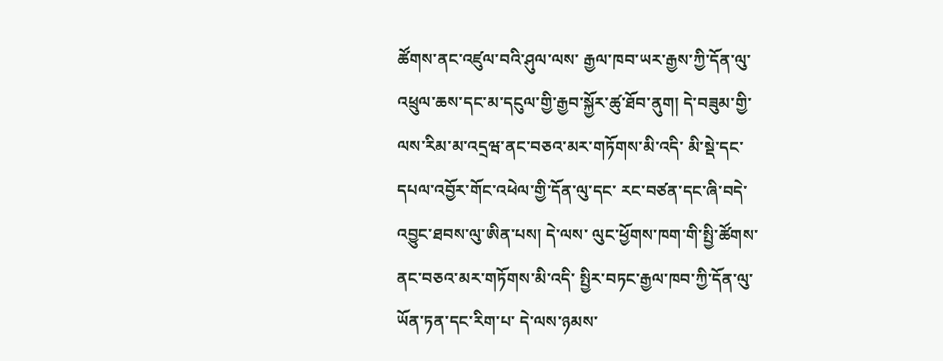ཚོགས་ནང་འཛུལ་བའི་ཤུལ་ལས་ རྒྱལ་ཁབ་ཡར་རྒྱས་ཀྱི་དོན་ལུ་ འཕྲུལ་ཆས་དང་མ་དངུལ་གྱི་རྒྱབ་སྐྱོར་ཚུ་ཐོབ་ནུག། དེ་བཟུམ་གྱི་ལས་རིམ་མ་འདྲཝ་ནང་བཅའ་མར་གཏོགས་མི་འདི་ མི་སྡེ་དང་དཔལ་འབྱོར་གོང་འཕེལ་གྱི་དོན་ལུ་དང་ རང་བཙན་དང་ཞི་བདེ་འབྱུང་ཐབས་ལུ་ཨིན་པས། དེ་ལས་ ལུང་ཕྱོགས་ཁག་གི་སྤྱི་ཚོགས་ནང་བཅའ་མར་གཏོགས་མི་འདི་ སྤྱིར་བཏང་རྒྱལ་ཁབ་ཀྱི་དོན་ལུ་ཡོན་ཏན་དང་རིག་པ་ དེ་ལས་ཉམས་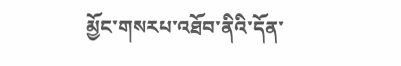མྱོང་གསརཔ་འཐོབ་ནིའི་དོན་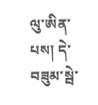ལུ་ཨིན་པས། དེ་བཟུམ་སྦེ་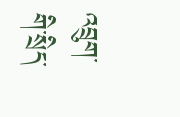འབྲུག་གི་སྲིད་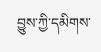བྱུས་ཀྱི་དམིགས་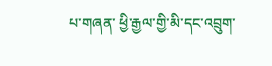པ་གཞན་ ཕྱི་རྒྱལ་གྱི་མི་དང་འབྲུག་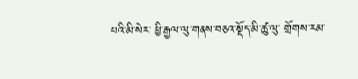པའི་མི་སེར་ ཕྱི་རྒྱལ་ལུ་གནས་བཅའ་སྡོད་མི་ཚུ་ལུ་ གྲོགས་རམ་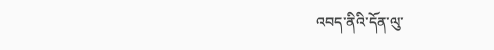འབད་ནིའི་དོན་ལུ་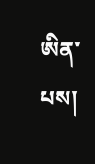ཨིན་པས།